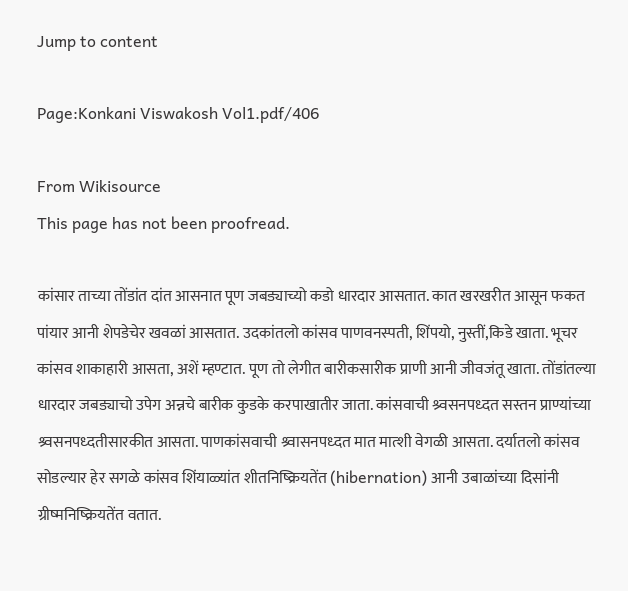Jump to content

Page:Konkani Viswakosh Vol1.pdf/406

From Wikisource
This page has not been proofread.

कांसार ताच्या तोंडांत दांत आसनात पूण जबड्याच्यो कडो धारदार आसतात. कात खरखरीत आसून फकत पांयार आनी शेपडेचेर खवळां आसतात. उदकांतलो कांसव पाणवनस्पती, शिंपयो, नुस्तीं,किडे खाता. भूचर कांसव शाकाहारी आसता, अशें म्हण्टात. पूण तो लेगीत बारीकसारीक प्राणी आनी जीवजंतू खाता. तोंडांतल्या धारदार जबड्याचो उपेग अन्नचे बारीक कुडके करपाखातीर जाता. कांसवाची श्र्वसनपध्दत सस्तन प्राण्यांच्या श्र्वसनपध्दतीसारकीत आसता. पाणकांसवाची श्र्वासनपध्दत मात मात्शी वेगळी आसता. दर्यातलो कांसव सोडल्यार हेर सगळे कांसव शिंयाळ्यांत शीतनिष्क्रियतेंत (hibernation) आनी उबाळांच्या दिसांनी ग्रीष्मनिष्क्रियतेंत वतात.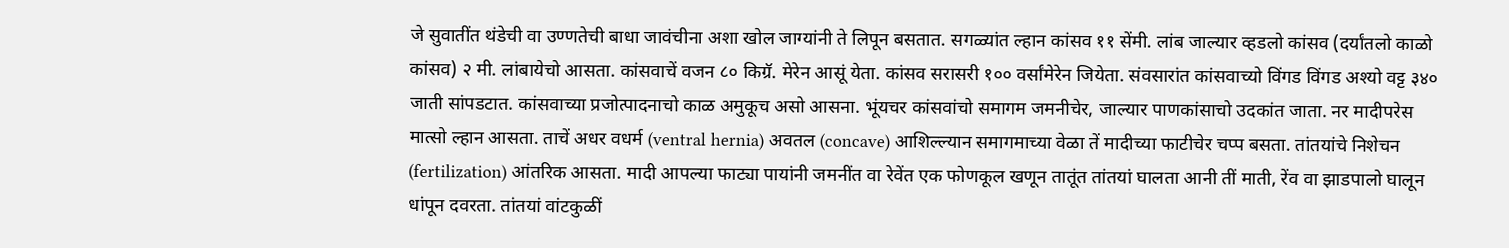जे सुवातींत थंडेची वा उण्णतेची बाधा जावंचीना अशा खोल जाग्यांनी ते लिपून बसतात. सगळ्यांत ल्हान कांसव ११ सेंमी. लांब जाल्यार व्हडलो कांसव (दर्यांतलो काळो कांसव) २ मी. लांबायेचो आसता. कांसवाचें वजन ८० किग्रॅ. मेरेन आसूं येता. कांसव सरासरी १०० वर्सांमेरेन जियेता. संवसारांत कांसवाच्यो विंगड विंगड अश्यो वट्ट ३४० जाती सांपडटात. कांसवाच्या प्रजोत्पादनाचो काळ अमुकूच असो आसना. भूंयचर कांसवांचो समागम जमनीचेर, जाल्यार पाणकांसाचो उदकांत जाता. नर मादीपरेस मात्सो ल्हान आसता. ताचें अधर वधर्म (ventral hernia) अवतल (concave) आशिल्ल्यान समागमाच्या वेळा तें मादीच्या फाटीचेर चप्प बसता. तांतयांचे निशेचन (fertilization) आंतरिक आसता. मादी आपल्या फाट्या पायांनी जमनींत वा रेवेंत एक फोणकूल खणून तातूंत तांतयां घालता आनी तीं माती, रेंव वा झाडपालो घालून धांपून दवरता. तांतयां वांटकुळीं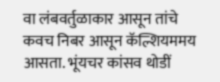वा लंबवर्तुळाकार आसून तांचे कवच निबर आसून कॅल्शियममय आसता. भूंयचर कांसव थोडीं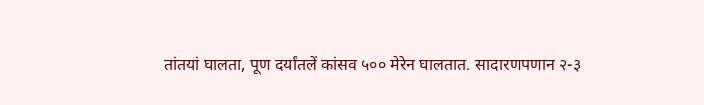तांतयां घालता, पूण दर्यांतलें कांसव ५०० मेरेन घालतात. सादारणपणान २-३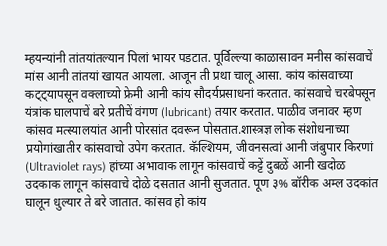म्हयन्यांनी तांतयांतल्यान पिलां भायर पडटात. पूर्विल्ल्या काळासावन मनीस कांसवाचें मांस आनी तांतयां खायत आयला. आजून ती प्रथा चालू आसा. कांय कांसवाच्या कट्ट्यापसून वक्लाच्यो फ्रेमी आनी कांय सौदर्यप्रसाधनां करतात. कांसवाचे चरबेपसून यंत्रांक घालपाचें बरे प्रतीचें वंगण (lubricant) तयार करतात. पाळीव जनावर म्हण कांसव मत्स्यालयांत आनी पोरसांत दवरून पोसतात.शास्त्रज्ञ लोक संशोधनाच्या प्रयोगांखातीर कांसवाचो उपेग करतात. कॅल्शियम, जीवनसत्वां आनी जंबुपार किरणां (Ultraviolet rays) हांच्या अभावाक लागून कांसवाचें कट्टें दुबळें आनी खदोळ उदकाक लागून कांसवाचे दोळे दसतात आनी सुजतात. पूण ३% बॉरीक अम्ल उदकांत घालून धुल्यार ते बरे जातात. कांसव हो कांय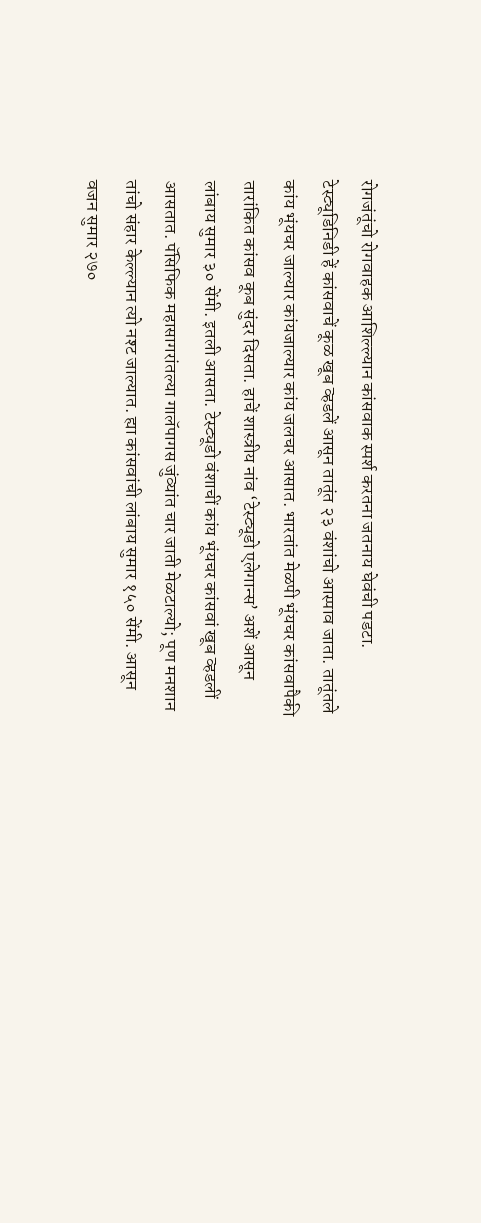रोगजंतूंचो रोगवाहक आशिल्ल्यान कांसवाक स्पर्श करतना जतनाय घेवंची पडटा. टेस्ट्यूडिनिडी हें कांसवाचें कूळ खूब व्हडलें आसून तातूंत २३ वंशांचो आस्पाव जाता. तातूंतले कांय भूंयचर जाल्यार कांयजाल्यार कांय जलचर आसात. भारतांत मेळपी भूंयचर कांसवापैकी तारांकित कांसव कूब सुंदर दिसता. हाचें शास्त्रीय नांव ‘टेस्ट्यूडो एलेगान्स’ अशें आसून लांबाय सुमार ३० सेंमी. इतली आसता. टेस्ट्यूडो वंशाचीं कांय भूंयचर कांसवां खूब व्हडलीं आसतात. पॅसिफिक महासागरांतल्या गालॅपागस जुंव्यांत चार जाती मेळटाल्यो; पूण मनशान तांचो संहार केल्ल्यान त्यो नश्ट जाल्यात. ह्या कांसवांची लांबाय सुमार १५० सेंमी. आसून वजन सुमार २७०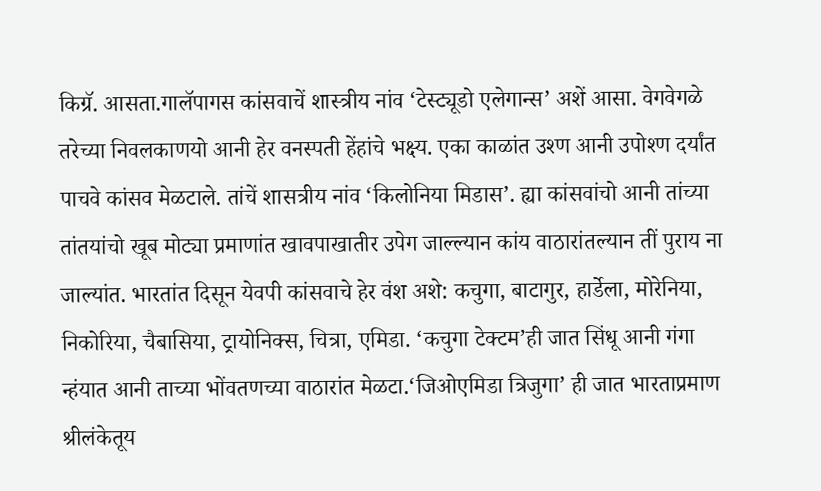किग्रॅ. आसता.गालॅपागस कांसवाचें शास्त्रीय नांव ‘टेस्ट्यूडो एलेगान्स’ अशें आसा. वेगवेगळे तरेच्या निवलकाणयो आनी हेर वनस्पती हेंहांचे भक्ष्य. एका काळांत उश्ण आनी उपोश्ण दर्यांत पाचवे कांसव मेळटाले. तांचें शासत्रीय नांव ‘किलोनिया मिडास’. ह्या कांसवांचो आनी तांच्या तांतयांचो खूब मोट्या प्रमाणांत खावपाखातीर उपेग जाल्ल्यान कांय वाठारांतल्यान तीं पुराय ना जाल्यांत. भारतांत दिसून येवपी कांसवाचे हेर वंश अशे: कचुगा, बाटागुर, हार्डेला, मोरेनिया, निकोरिया, चैबासिया, ट्रायोनिक्स, चित्रा, एमिडा. ‘कचुगा टेक्टम’ही जात सिंधू आनी गंगा न्हंयात आनी ताच्या भोंवतणच्या वाठारांत मेळटा.‘जिओएमिडा त्रिजुगा’ ही जात भारताप्रमाण श्रीलंकेतूय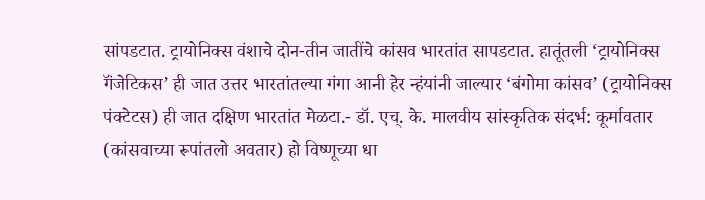सांपडटात. ट्रायोनिक्स वंशाचे दोन-तीन जातींचे कांसव भारतांत सापडटात. हातूंतली ‘ट्रायोनिक्स गॅंजेटिकस’ ही जात उत्तर भारतांतल्या गंगा आनी हेर न्हंयांनी जाल्यार ‘बंगोमा कांसव’ (ट्रायोनिक्स पंक्टेटस) ही जात दक्षिण भारतांत मेळटा.- डॉ. एच्. के. मालवीय सांस्कृतिक संदर्भ: कूर्मावतार (कांसवाच्या रूपांतलो अवतार) हो विष्णूच्या धा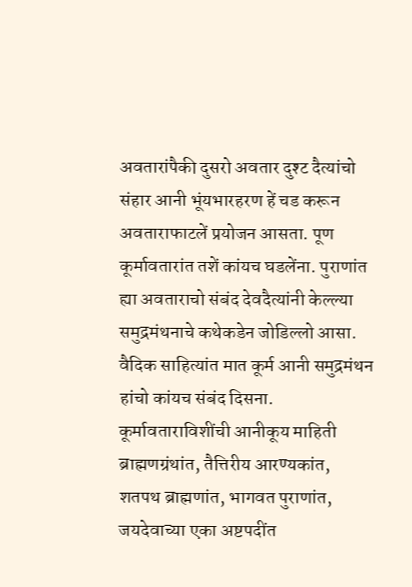अवतारांपैकी दुसरो अवतार दुश्ट दैत्यांचो संहार आनी भूंयभारहरण हें चड करून अवताराफाटलें प्रयोजन आसता. पूण कूर्मावतारांत तशें कांयच घडलेंना. पुराणांत ह्या अवताराचो संबंद देवदैत्यांनी केल्ल्या समुद्रमंथनाचे कथेकडेन जोडिल्लो आसा. वैदिक साहित्यांत मात कूर्म आनी समुद्रमंथन हांचो कांयच संबंद दिसना. कूर्मावताराविशींची आनीकूय माहिती ब्राह्मणग्रंथांत, तैत्तिरीय आरण्यकांत, शतपथ ब्राह्मणांत, भागवत पुराणांत, जयदेवाच्या एका अष्टपदींत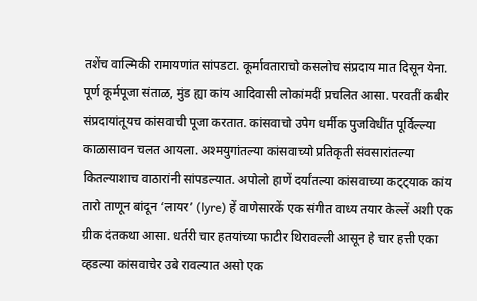तशेंच वाल्मिकी रामायणांत सांपडटा. कूर्मावताराचो कसलोच संप्रदाय मात दिसून येना. पूर्ण कूर्मपूजा संताळ, मुंड ह्या कांय आदिवासी लोकांमदीं प्रचलित आसा. परवतीं कबीर संप्रदायांतूयच कांसवाची पूजा करतात. कांसवाचो उपेग धर्मीक पुजविधींत पूर्विल्ल्या काळासावन चलत आयला. अश्मयुगांतल्या कांसवाच्यो प्रतिकृती संवसारांतल्या कितल्याशाच वाठारांनी सांपडल्यात. अपोलो हाणें दर्यांतल्या कांसवाच्या कट्ट्याक कांय तारो ताणून बांदून ‘लायर’ (lyre) हें वाणेसारकें एक संगीत वाध्य तयार केल्लें अशी एक ग्रीक दंतकथा आसा. धर्तरी चार हतयांच्या फाटीर थिरावल्ली आसून हे चार हत्ती एका व्हडल्या कांसवाचेर उबे रावल्यात असो एक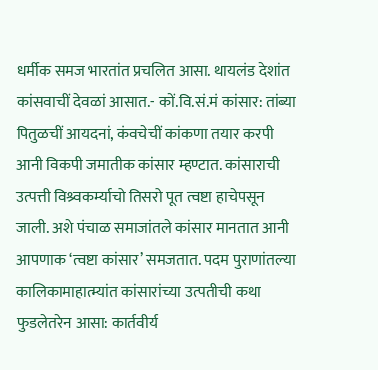धर्मीक समज भारतांत प्रचलित आसा. थायलंड देशांत कांसवाचीं देवळां आसात.- कों.वि.सं.मं कांसार: तांब्या पितुळचीं आयदनां, कंवचेचीं कांकणा तयार करपी आनी विकपी जमातीक कांसार म्हण्टात. कांसाराची उत्पत्ती विश्र्वकर्म्याचो तिसरो पूत त्वष्टा हाचेपसून जाली. अशे पंचाळ समाजांतले कांसार मानतात आनी आपणाक ‘त्वष्टा कांसार’ समजतात. पदम पुराणांतल्या कालिकामाहात्म्यांत कांसारांच्या उत्पतीची कथा फुडलेतरेन आसा: कार्तवीर्य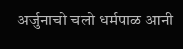अर्जुनाचो चलो धर्मपाळ आनी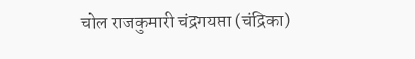चोल राजकुमारी चंद्रगयप्ता (चंद्रिका)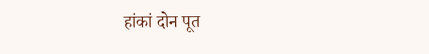हांकां दोन पूत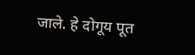जाले. हे दोगूय पूत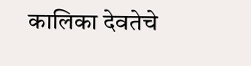कालिका देवतेचे